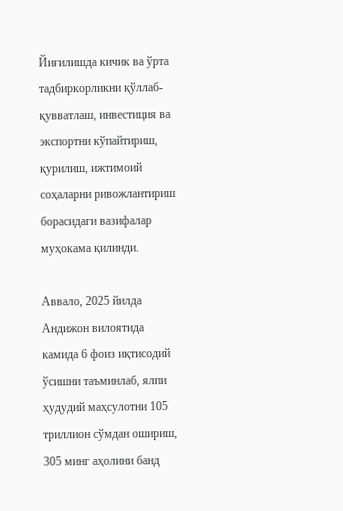Йиғилишда кичик ва ўрта тадбиркорликни қўллаб-қувватлаш, инвестиция ва экспортни кўпайтириш, қурилиш, ижтимоий соҳаларни ривожлантириш борасидаги вазифалар муҳокама қилинди.

Аввало, 2025 йилда Андижон вилоятида камида 6 фоиз иқтисодий ўсишни таъминлаб, ялпи ҳудудий маҳсулотни 105 триллион сўмдан ошириш, 305 минг аҳолини банд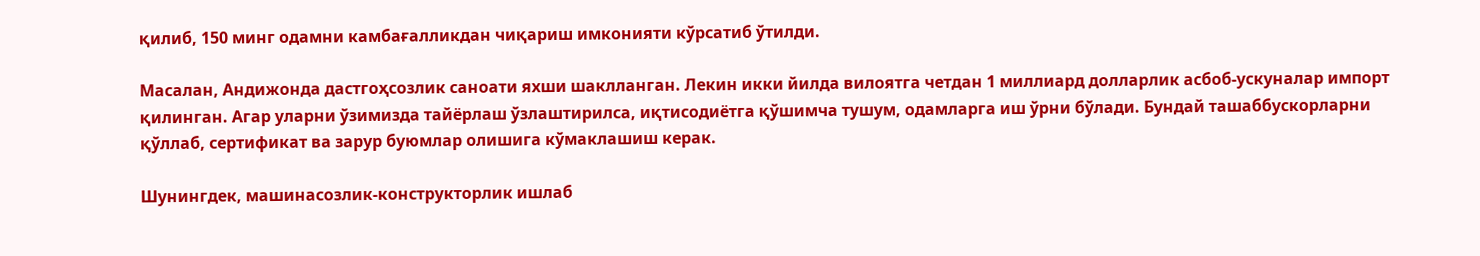қилиб, 150 минг одамни камбағалликдан чиқариш имконияти кўрсатиб ўтилди.

Масалан, Андижонда дастгоҳсозлик саноати яхши шаклланган. Лекин икки йилда вилоятга четдан 1 миллиард долларлик асбоб-ускуналар импорт қилинган. Агар уларни ўзимизда тайёрлаш ўзлаштирилса, иқтисодиётга қўшимча тушум, одамларга иш ўрни бўлади. Бундай ташаббускорларни қўллаб, сертификат ва зарур буюмлар олишига кўмаклашиш керак.

Шунингдек, машинасозлик-конструкторлик ишлаб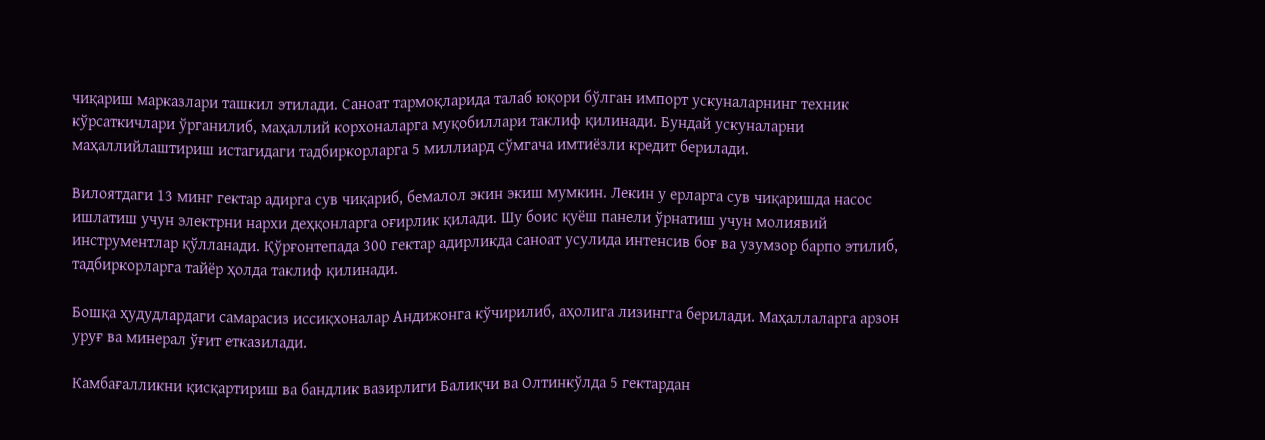чиқариш марказлари ташкил этилади. Саноат тармоқларида талаб юқори бўлган импорт ускуналарнинг техник кўрсаткичлари ўрганилиб, маҳаллий корхоналарга муқобиллари таклиф қилинади. Бундай ускуналарни маҳаллийлаштириш истагидаги тадбиркорларга 5 миллиард сўмгача имтиёзли кредит берилади.

Вилоятдаги 13 минг гектар адирга сув чиқариб, бемалол экин экиш мумкин. Лекин у ерларга сув чиқаришда насос ишлатиш учун электрни нархи деҳқонларга оғирлик қилади. Шу боис қуёш панели ўрнатиш учун молиявий инструментлар қўлланади. Қўрғонтепада 300 гектар адирликда саноат усулида интенсив боғ ва узумзор барпо этилиб, тадбиркорларга тайёр ҳолда таклиф қилинади.

Бошқа ҳудудлардаги самарасиз иссиқхоналар Андижонга кўчирилиб, аҳолига лизингга берилади. Маҳаллаларга арзон уруғ ва минерал ўғит етказилади.

Камбағалликни қисқартириш ва бандлик вазирлиги Балиқчи ва Олтинкўлда 5 гектардан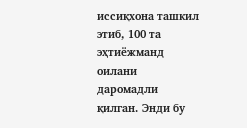иссиқхона ташкил этиб, 100 та эҳтиёжманд оилани даромадли қилган. Энди бу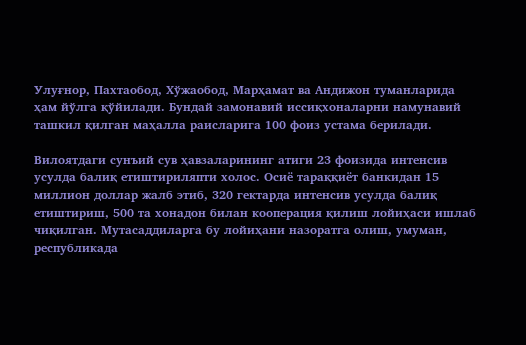Улуғнор, Пахтаобод, Хўжаобод, Марҳамат ва Андижон туманларида ҳам йўлга қўйилади. Бундай замонавий иссиқхоналарни намунавий ташкил қилган маҳалла раисларига 100 фоиз устама берилади.

Вилоятдаги сунъий сув ҳавзаларининг атиги 23 фоизида интенсив усулда балиқ етиштириляпти холос. Осиё тараққиёт банкидан 15 миллион доллар жалб этиб, 320 гектарда интенсив усулда балиқ етиштириш, 500 та хонадон билан кооперация қилиш лойиҳаси ишлаб чиқилган. Мутасаддиларга бу лойиҳани назоратга олиш, умуман, республикада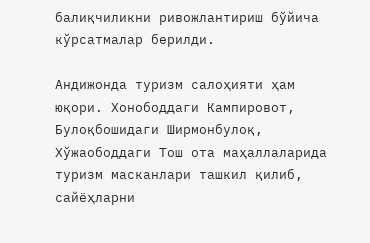балиқчиликни ривожлантириш бўйича кўрсатмалар берилди.

Андижонда туризм салоҳияти ҳам юқори. Хонободдаги Кампировот, Булоқбошидаги Ширмонбулоқ, Хўжаободдаги Тош ота маҳаллаларида туризм масканлари ташкил қилиб, сайёҳларни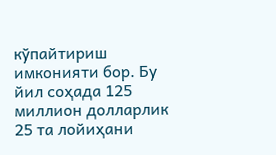кўпайтириш имконияти бор. Бу йил соҳада 125 миллион долларлик 25 та лойиҳани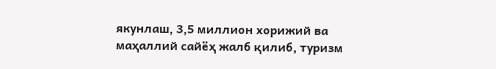якунлаш, 3,5 миллион хорижий ва маҳаллий сайёҳ жалб қилиб, туризм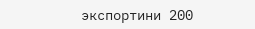экспортини 200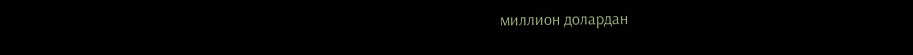миллион долардан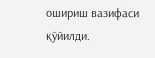ошириш вазифаси қўйилди.